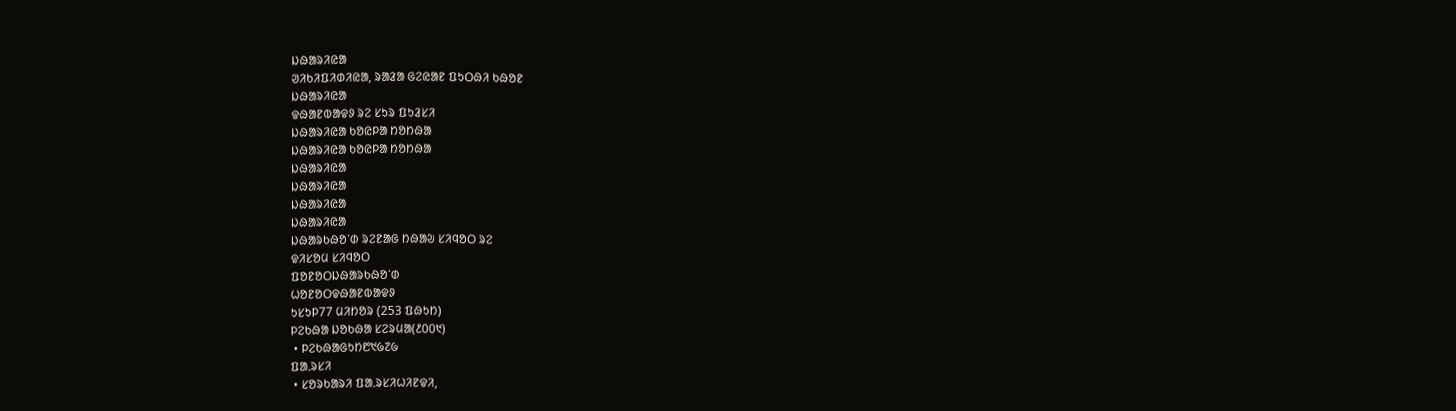ᱡᱷᱟᱨᱤᱭᱟ
ᱣᱤᱠᱤᱯᱤᱰᱤᱭᱟ, ᱨᱟᱲᱟ ᱜᱮᱭᱟᱱ ᱯᱩᱛᱷᱤ ᱠᱷᱚᱱ
ᱡᱷᱟᱨᱤᱭᱟ
ᱫᱷᱟᱱᱵᱟᱫᱽ ᱨᱮ ᱥᱩᱨ ᱯᱩᱲᱥᱤ
ᱡᱷᱟᱨᱤᱭᱟ ᱠᱚᱭᱞᱟ ᱴᱚᱴᱷᱟ
ᱡᱷᱟᱨᱤᱭᱟ ᱠᱚᱭᱞᱟ ᱴᱚᱴᱷᱟ
ᱡᱷᱟᱨᱤᱭᱟ
ᱡᱷᱟᱨᱤᱭᱟ
ᱡᱷᱟᱨᱤᱭᱟ
ᱡᱷᱟᱨᱤᱭᱟ
ᱡᱷᱟᱨᱠᱷᱚᱸᱰ ᱨᱮᱱᱟᱜ ᱴᱷᱟᱶ ᱥᱤᱧᱚᱛ ᱨᱮ
ᱫᱤᱥᱚᱢ ᱥᱤᱧᱚᱛ
ᱯᱚᱱᱚᱛᱡᱷᱟᱨᱠᱷᱚᱸᱰ
ᱦᱚᱱᱚᱛᱫᱷᱟᱱᱵᱟᱫᱽ
ᱩᱥᱩᱞ77 ᱢᱤᱴᱚᱨ (253 ᱯᱷᱩᱴ)
ᱞᱮᱠᱷᱟ ᱡᱚᱠᱷᱟ ᱥᱮᱨᱢᱟ(᱒᱐᱐᱑)
 • ᱞᱮᱠᱷᱟᱜᱩᱴ᱘᱑᱙᱗᱙
ᱯᱟᱹᱨᱥᱤ
 • ᱥᱚᱨᱠᱟᱨᱤ ᱯᱟᱹᱨᱥᱤᱦᱤᱱᱫᱤ,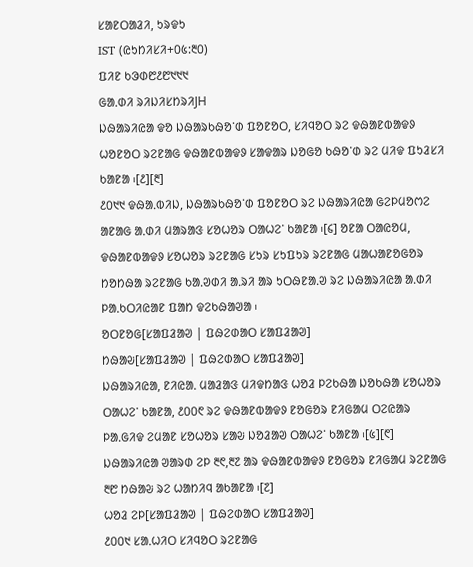ᱥᱟᱱᱛᱟᱲᱤ, ᱩᱨᱫᱩ
IST (ᱭᱩᱴᱤᱥᱤ+᱐᱕:᱓᱐)
ᱯᱤᱱ ᱠᱳᱰ᱘᱒᱘᱑᱑᱑
ᱜᱟᱹᱰᱤ ᱨᱤᱡᱤᱥᱴᱨᱤJH
ᱡᱷᱟᱨᱤᱭᱟ ᱫᱚ ᱡᱷᱟᱨᱠᱷᱚᱸᱰ ᱯᱚᱱᱚᱛ, ᱥᱤᱧᱚᱛ ᱨᱮ ᱫᱷᱟᱱᱵᱟᱫᱽ ᱦᱚᱱᱚᱛ ᱨᱮᱱᱟᱜ ᱫᱷᱟᱱᱵᱟᱫᱽ ᱥᱟᱫᱟᱨ ᱡᱚᱜᱚ ᱠᱷᱚᱸᱰ ᱨᱮ ᱢᱤᱫ ᱯᱩᱲᱥᱤ ᱠᱟᱱᱟ ᱾[᱒][᱓]
᱒᱐᱑᱑ ᱫᱷᱟᱹᱵᱤᱡ, ᱡᱷᱟᱨᱠᱷᱚᱸᱰ ᱯᱚᱱᱚᱛ ᱨᱮ ᱡᱷᱟᱨᱤᱭᱟ ᱜᱮᱞᱢᱚᱬᱮ ᱟᱱᱟᱜ ᱟᱹᱰᱤ ᱢᱟᱨᱟᱝ ᱥᱚᱦᱚᱨ ᱛᱟᱦᱮᱸ ᱠᱟᱱᱟ ᱾[᱔] ᱚᱱᱟ ᱛᱟᱭᱚᱢ, ᱫᱷᱟᱱᱵᱟᱫᱽ ᱥᱚᱦᱚᱨ ᱨᱮᱱᱟᱜ ᱥᱩᱨ ᱥᱩᱯᱩᱨ ᱨᱮᱱᱟᱜ ᱢᱟᱦᱟᱱᱚᱜᱚᱨ ᱴᱚᱴᱷᱟ ᱨᱮᱱᱟᱜ ᱠᱟᱹᱣᱰᱤ ᱟᱹᱨᱤ ᱟᱨ ᱩᱛᱷᱱᱟᱹᱣ ᱨᱮ ᱡᱷᱟᱨᱤᱭᱟ ᱟᱹᱰᱤ ᱞᱟᱹᱠᱛᱤᱭᱟᱱ ᱯᱟᱴ ᱫᱮᱠᱷᱟᱣᱟ ᱾
ᱚᱛᱱᱚᱜ[ᱥᱟᱯᱲᱟᱣ | ᱯᱷᱮᱰᱟᱛ ᱥᱟᱯᱲᱟᱣ]
ᱴᱷᱟᱶ[ᱥᱟᱯᱲᱟᱣ | ᱯᱷᱮᱰᱟᱛ ᱥᱟᱯᱲᱟᱣ]
ᱡᱷᱟᱨᱤᱭᱟ, ᱱᱤᱭᱟᱹ ᱢᱟᱲᱟᱝ ᱢᱤᱫᱴᱟᱝ ᱦᱚᱲ ᱞᱮᱠᱷᱟ ᱡᱚᱠᱷᱟ ᱥᱚᱦᱚᱨ ᱛᱟᱦᱮᱸ ᱠᱟᱱᱟ, ᱒᱐᱐᱖ ᱨᱮ ᱫᱷᱟᱱᱵᱟᱫᱽ ᱱᱚᱜᱚᱨ ᱱᱤᱜᱟᱢ ᱛᱮᱭᱟᱨ ᱞᱟᱹᱜᱤᱫ ᱮᱢᱟᱱ ᱥᱚᱦᱚᱨ ᱥᱟᱶ ᱡᱚᱲᱟᱣ ᱛᱟᱦᱮᱸ ᱠᱟᱱᱟ ᱾[᱕][᱖]
ᱡᱷᱟᱨᱤᱭᱟ ᱣᱟᱨᱰ ᱮᱞ ᱓᱖,᱓᱗ ᱟᱨ ᱫᱷᱟᱱᱵᱟᱫᱽ ᱱᱚᱜᱚᱨ ᱱᱤᱜᱟᱢ ᱨᱮᱱᱟᱜ ᱓᱘ ᱴᱷᱟᱶ ᱨᱮ ᱦᱟᱴᱤᱧ ᱟᱠᱟᱱᱟ ᱾[᱗]
ᱦᱚᱲ ᱮᱞ[ᱥᱟᱯᱲᱟᱣ | ᱯᱷᱮᱰᱟᱛ ᱥᱟᱯᱲᱟᱣ]
᱒᱐᱐᱑ ᱥᱟᱹᱦᱤᱛ ᱥᱤᱧᱚᱛ ᱨᱮᱱᱟᱜ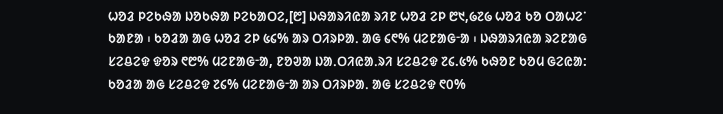ᱦᱚᱲ ᱞᱮᱠᱷᱟ ᱡᱚᱠᱷᱟ ᱞᱮᱠᱟᱛᱮ,[᱘] ᱡᱷᱟᱨᱤᱭᱟ ᱨᱤᱱ ᱦᱚᱲ ᱮᱞ ᱘᱑,᱙᱗᱙ ᱦᱚᱲ ᱠᱚ ᱛᱟᱦᱮᱸ ᱠᱟᱱᱟ ᱾ ᱠᱚᱲᱟ ᱟᱜ ᱦᱚᱲ ᱮᱞ ᱕᱔% ᱟᱨ ᱛᱤᱨᱞᱟᱹ ᱟᱜ ᱔᱖% ᱢᱮᱱᱟᱜᱼᱟ ᱾ ᱡᱷᱟᱨᱤᱭᱟ ᱨᱮᱱᱟᱜ ᱥᱮᱪᱮᱫ ᱫᱚᱨ ᱖᱘% ᱢᱮᱱᱟᱜᱼᱟ, ᱱᱚᱣᱟ ᱡᱟᱹᱛᱤᱭᱟᱹᱨᱤ ᱥᱮᱪᱮᱫ ᱗᱔.᱕% ᱠᱷᱚᱱ ᱠᱚᱢ ᱜᱮᱭᱟ: ᱠᱚᱲᱟ ᱟᱜ ᱥᱮᱪᱮᱫ ᱗᱔% ᱢᱮᱱᱟᱜᱼᱟ ᱟᱨ ᱛᱤᱨᱞᱟᱹ ᱟᱜ ᱥᱮᱪᱮᱫ ᱖᱐%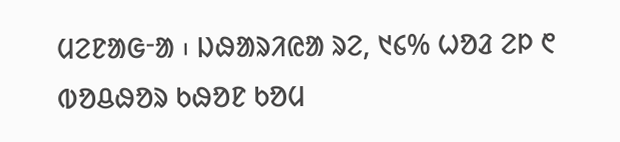ᱢᱮᱱᱟᱜᱼᱟ ᱾ ᱡᱷᱟᱨᱤᱭᱟ ᱨᱮ, ᱑᱔% ᱦᱚᱲ ᱮᱞ ᱖ ᱵᱚᱪᱷᱚᱨ ᱠᱷᱚᱱ ᱠᱚᱢ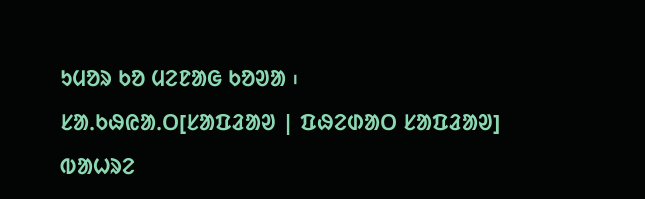ᱩᱢᱚᱨ ᱠᱚ ᱢᱮᱱᱟᱜ ᱠᱚᱣᱟ ᱾
ᱥᱟᱹᱠᱷᱭᱟᱹᱛ[ᱥᱟᱯᱲᱟᱣ | ᱯᱷᱮᱰᱟᱛ ᱥᱟᱯᱲᱟᱣ]
ᱵᱟᱦᱨᱮ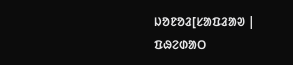ᱡᱚᱱᱚᱲ[ᱥᱟᱯᱲᱟᱣ | ᱯᱷᱮᱰᱟᱛ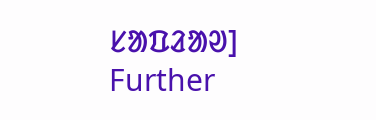ᱥᱟᱯᱲᱟᱣ]
Further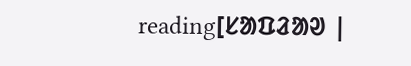reading[ᱥᱟᱯᱲᱟᱣ |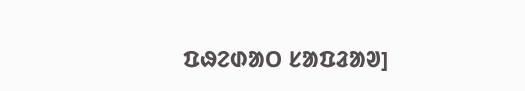ᱯᱷᱮᱰᱟᱛ ᱥᱟᱯᱲᱟᱣ]